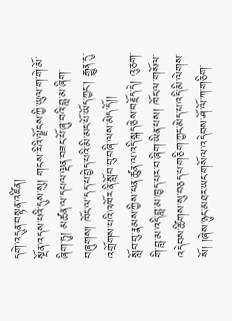དགེ་འདུན་བསྟན་འཛིན།
སྔོན་འདས་པའི་དུས་སུ། གངས་རིའི་ལྗོངས་ཀྱི་ཡུལ་ག་གེ་མོ་ཞིག་ཏུ། མཚན་ལ་དཔལ་ལྡན་བཟང་པོ་ཞུ་བའི་བླ་མ་ཞིག་བཞུགས། ཁོང་ལ་དད་པ་བྱེད་པའི་མི་མང་པོ་ཡོད་ཀྱང་། རྒྱུན་དུ་འགྲོགས་པའི་འཁོར་ནི་སློབ་བུ་བཞི་ལས་མེད་དོ།།
སློབ་བུ་རྣམས་ཀྱིས་ཕན་ཚུན་ལ་འདི་སྐད་ཅེས་བརྗོད་དེ། འུ་ཅག་གི་བླ་མ་འདི་བླ་མ་ཁྱད་པར་བ་ཞིག་ཡིན་པས། ཁོང་ལ་གསོལ་འདེབས་ཚིགས་སུ་བཅད་པ་གཅིག་ཀྱང་མེད་པ་འདི་མི་ལེགས་སོ། །ཞེས་ཉུང་མཐར་ཡང་གསོལ་འདེབས་ཤོ་ལོ་ཀ་གཅིག་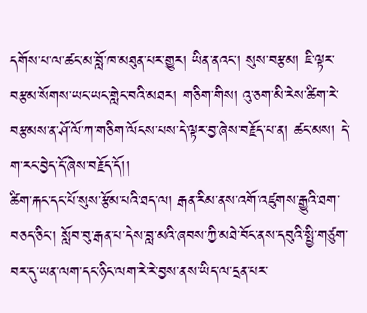དགོས་པ་ལ་ཚང་མ་བློ་ཁ་མཐུན་པར་གྱུར། ཡིན་ནའང་། སུས་བརྩམ། ཇི་ལྟར་བརྩམ་སོགས་ཡང་ཡང་གླེང་བའི་མཐར། གཅིག་གིས། འུ་ཅག་མི་རེས་ཚིག་རེ་བརྩམས་ན་ཤོ་ལོ་ཀ་གཅིག་ལོངས་པས་དེ་ལྟར་བྱ་ཞེས་བརྗོད་པ་ན། ཚང་མས། དེ་ག་རང་བྱེད་དོ་ཞེས་བརྗོད་དོ།།
ཚིག་རྐང་དང་པོ་སུས་རྩོམ་པའི་ཐད་ལ། རྒན་རིམ་ནས་འགོ་འཛུགས་རྒྱུའི་ཐག་བཅད་ཅིང་། སློབ་བུ་རྒན་པ་དེས་བླ་མའི་ཞབས་ཀྱི་མཐེ་བོང་ནས་དབུའི་སྤྱི་གཙུག་བར་དུ་ཡན་ལག་དང་ཉིང་ལག་རེ་རེ་བྱས་ནས་ཡིད་ལ་དྲན་པར་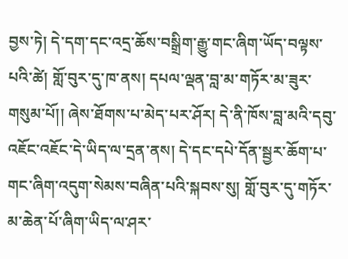བྱས་ཏེ། དེ་དག་དང་འདྲ་ཆོས་བསྒྲིག་རྒྱུ་གང་ཞིག་ཡོད་བལྟས་པའི་ཚེ། གློ་བུར་དུ་ཁ་ནས། དཔལ་ལྡན་བླ་མ་གཏོར་མ་ཟུར་གསུམ་པོ།། ཞེས་ཐོགས་པ་མེད་པར་ཤོར། དེ་ནི་ཁོས་བླ་མའི་དབུ་འཇོང་འཇོང་དེ་ཡིད་ལ་དྲན་ནས། དེ་དང་དཔེ་དོན་སྦྱར་ཆོག་པ་གང་ཞིག་འདུག་སེམས་བཞིན་པའི་སྐབས་སུ། གློ་བུར་དུ་གཏོར་མ་ཆེན་པོ་ཞིག་ཡིད་ལ་ཤར་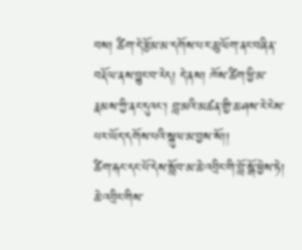བས། ཚིག་དེ་རྩོམ་མ་དགོས་པར་ཆུ་ལོག་ནང་བཞིན་བརྡོལ་ནས་བྱུང་བ་རེད། དེ་ནས། ཁོས་ཚིག་ཕྱི་མ་རྣམས་ཀྱི་ནང་དུའང་། བླ་མའི་མཚན་གྱི་ཆ་ཤས་རེ་ངེས་པར་ཡོད་དགོས་པའི་སྐུལ་མ་བྱས་སོ།།
ཚིག་རྐང་དང་པོ་དེས་སློབ་མ་ཆེ་འབྲིང་གི་བློ་སྒོ་ཕྱེས་ཏེ། ཆེ་འབྲིང་གིས་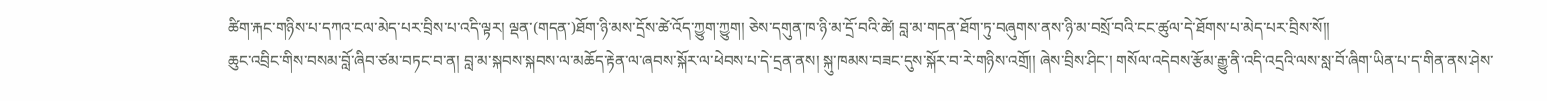ཚིག་རྐང་གཉིས་པ་དཀའ་ངལ་མེད་པར་བྲིས་པ་འདི་ལྟར། ལྡན་(གདན་)ཐོག་ཉི་མས་དྲོས་ཚེ་འོད་ཀྱུག་ཀྱུག། ཅེས་དགུན་ཁ་ཉི་མ་དྲོ་བའི་ཚེ། བླ་མ་གདན་ཐོག་ཏུ་བཞུགས་ནས་ཉི་མ་བསྲོ་བའི་ངང་ཚུལ་དེ་ཐོགས་པ་མེད་པར་བྲིས་སོ།།
ཆུང་འབྲིང་གིས་བསམ་བློ་ཞིབ་ཙམ་བཏང་བ་ན། བླ་མ་སྐབས་སྐབས་ལ་མཆོད་རྟེན་ལ་ཞབས་སྐོར་ལ་ཕེབས་པ་དེ་དྲན་ནས། སྐུ་ཁམས་བཟང་དུས་སྐོར་བ་རེ་གཉིས་འགྲོ།། ཞེས་བྲིས་ཤིང་། གསོལ་འདེབས་རྩོམ་རྒྱུ་ནི་འདི་འདྲའི་ལས་སླ་བོ་ཞིག་ཡིན་པ་ད་གིན་ནས་ཤེས་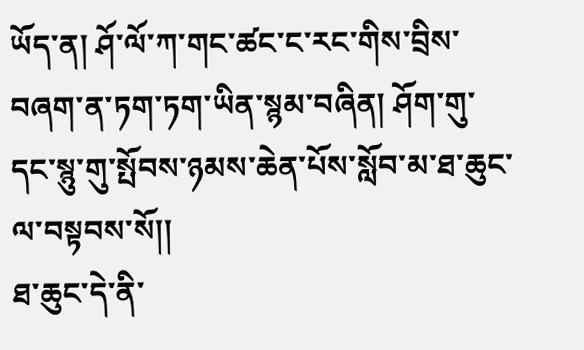ཡོད་ན། ཤོ་ལོ་ཀ་གང་ཚང་ང་རང་གིས་བྲིས་བཞག་ན་ཏག་ཏག་ཡིན་སྙམ་བཞིན། ཤོག་གུ་དང་སྙུ་གུ་སྤོབས་ཉམས་ཆེན་པོས་སློབ་མ་ཐ་ཆུང་ལ་བསྟབས་སོ།།
ཐ་ཆུང་དེ་ནི་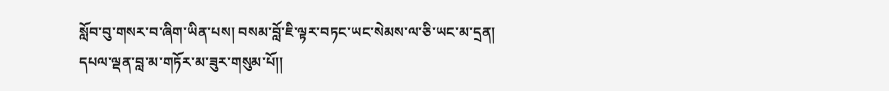སློབ་བུ་གསར་བ་ཞིག་ཡིན་པས། བསམ་བློ་ཇི་ལྟར་བཏང་ཡང་སེམས་ལ་ཅི་ཡང་མ་དྲན།
དཔལ་ལྡན་བླ་མ་གཏོར་མ་ཟུར་གསུམ་པོ།།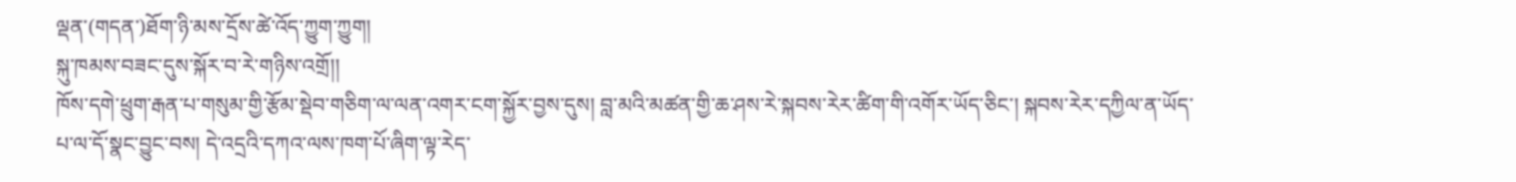ལྡན་(གདན་)ཐོག་ཉི་མས་དྲོས་ཚེ་འོད་ཀྱུག་ཀྱུག།
སྐུ་ཁམས་བཟང་དུས་སྐོར་བ་རེ་གཉིས་འགྲོ།།
ཁོས་དགེ་ཕྲུག་རྒན་པ་གསུམ་གྱི་རྩོམ་སྡེབ་གཅིག་ལ་ལན་འགར་ངག་སྐྱོར་བྱས་དུས། བླ་མའི་མཚན་གྱི་ཆ་ཤས་རེ་སྐབས་རེར་ཚིག་གི་འགོར་ཡོད་ཅིང་། སྐབས་རེར་དཀྱིལ་ན་ཡོད་པ་ལ་དོ་སྣང་བྱུང་བས། དེ་འདྲའི་དཀའ་ལས་ཁག་པོ་ཞིག་ལྟ་རེད་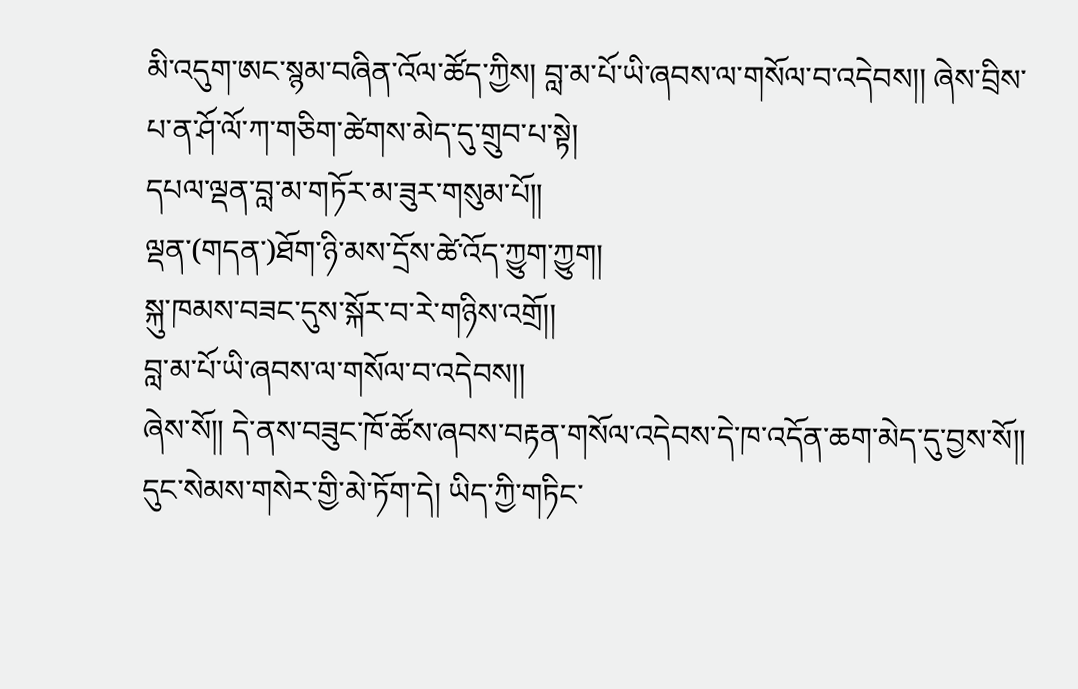མི་འདུག་ཨང་སྙམ་བཞིན་འོལ་ཚོད་ཀྱིས། བླ་མ་པོ་ཡི་ཞབས་ལ་གསོལ་བ་འདེབས།། ཞེས་བྲིས་པ་ན་ཤོ་ལོ་ཀ་གཅིག་ཚེགས་མེད་དུ་གྲུབ་པ་སྟེ།
དཔལ་ལྡན་བླ་མ་གཏོར་མ་ཟུར་གསུམ་པོ།།
ལྡན་(གདན་)ཐོག་ཉི་མས་དྲོས་ཚེ་འོད་ཀྱུག་ཀྱུག།
སྐུ་ཁམས་བཟང་དུས་སྐོར་བ་རེ་གཉིས་འགྲོ།།
བླ་མ་པོ་ཡི་ཞབས་ལ་གསོལ་བ་འདེབས།།
ཞེས་སོ།། དེ་ནས་བཟུང་ཁོ་ཚོས་ཞབས་བརྟན་གསོལ་འདེབས་དེ་ཁ་འདོན་ཆག་མེད་དུ་བྱས་སོ།།
དུང་སེམས་གསེར་གྱི་མེ་ཏོག་དེ། ཡིད་ཀྱི་གཏིང་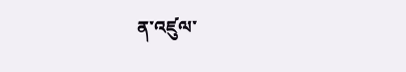ན་འཛུལ་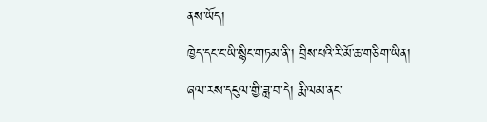ནས་ཡོད།
ཁྱེད་དང་ང་ཡི་སྙིང་གཏམ་ནི་། བྲིས་པའི་རི་མོ་ཆ་གཅིག་ཡིན།
ཞལ་རས་དངུལ་གྱི་ཟླ་བ་དེ། རྨི་ལམ་ནང་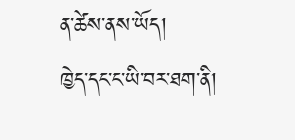ན་ཚེས་ནས་ཡོད།
ཁྱེད་དང་ང་ཡི་བར་ཐག་ནི།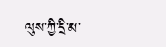ལུས་ཀྱི་དྲི་མ་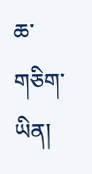ཆ་གཅིག་ཡིན།